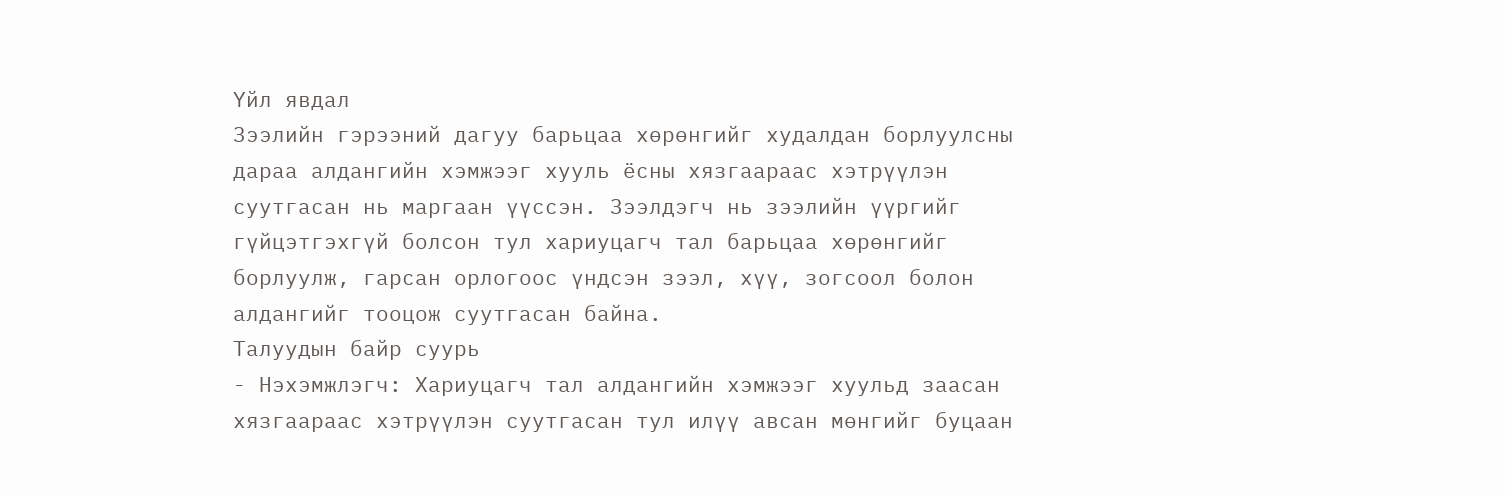Үйл явдал
Зээлийн гэрээний дагуу барьцаа хөрөнгийг худалдан борлуулсны дараа алдангийн хэмжээг хууль ёсны хязгаараас хэтрүүлэн суутгасан нь маргаан үүссэн. Зээлдэгч нь зээлийн үүргийг гүйцэтгэхгүй болсон тул хариуцагч тал барьцаа хөрөнгийг борлуулж, гарсан орлогоос үндсэн зээл, хүү, зогсоол болон алдангийг тооцож суутгасан байна.
Талуудын байр суурь
- Нэхэмжлэгч: Хариуцагч тал алдангийн хэмжээг хуульд заасан хязгаараас хэтрүүлэн суутгасан тул илүү авсан мөнгийг буцаан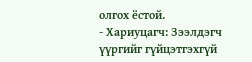олгох ёстой.
- Хариуцагч: Зээлдэгч үүргийг гүйцэтгэхгүй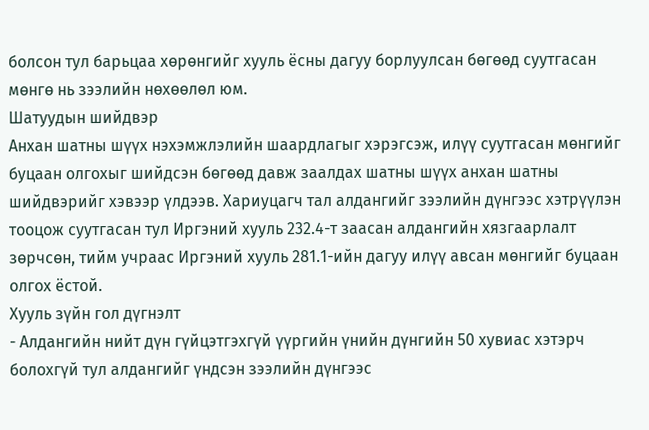болсон тул барьцаа хөрөнгийг хууль ёсны дагуу борлуулсан бөгөөд суутгасан мөнгө нь зээлийн нөхөөлөл юм.
Шатуудын шийдвэр
Анхан шатны шүүх нэхэмжлэлийн шаардлагыг хэрэгсэж, илүү суутгасан мөнгийг буцаан олгохыг шийдсэн бөгөөд давж заалдах шатны шүүх анхан шатны шийдвэрийг хэвээр үлдээв. Хариуцагч тал алдангийг зээлийн дүнгээс хэтрүүлэн тооцож суутгасан тул Иргэний хууль 232.4-т заасан алдангийн хязгаарлалт зөрчсөн, тийм учраас Иргэний хууль 281.1-ийн дагуу илүү авсан мөнгийг буцаан олгох ёстой.
Хууль зүйн гол дүгнэлт
- Алдангийн нийт дүн гүйцэтгэхгүй үүргийн үнийн дүнгийн 50 хувиас хэтэрч болохгүй тул алдангийг үндсэн зээлийн дүнгээс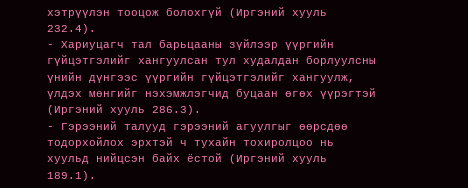хэтрүүлэн тооцож болохгүй (Иргэний хууль 232.4).
- Хариуцагч тал барьцааны зүйлээр үүргийн гүйцэтгэлийг хангуулсан тул худалдан борлуулсны үнийн дүнгээс үүргийн гүйцэтгэлийг хангуулж, үлдэх мөнгийг нэхэмжлэгчид буцаан өгөх үүрэгтэй (Иргэний хууль 286.3).
- Гэрээний талууд гэрээний агуулгыг өөрсдөө тодорхойлох эрхтэй ч тухайн тохиролцоо нь хуульд нийцсэн байх ёстой (Иргэний хууль 189.1).